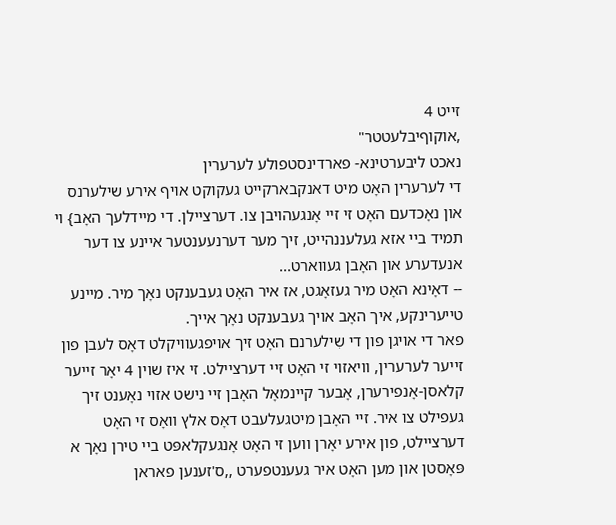זייט 4
,אוקוףיבלעטטר"
נאכט ליבערטינא- פארדינסטפולע לערערין
די לערערין האָט מיט דאנקבארקייט געקוקט אויף אירע שילערנס און נאָכדעם האָט זי זיי אָנגעהויבן צו. דערציילן. די מיידלעך האָב} וי תמיד ביי אזא געלעננהייט, זיך מער דערנעענטער איינע צו דער אנעדערע און האָבן געווארט...
-- דאָינא האָט מיר געזאָגט, אז איר האָט געבענקט נאָך מיר. מיינע טייערינקע, איך האָב אויך געבענקט נאָך אייך.
פאר די אויגן פון די שִילערנם האָט זיך אויפגעוויקלט דאָס לעבן פון זייער לערערין, וויאזוי זי האָט זיי דערציילט. זי איז שוין 4 יאָר זייער קלאסן-אָנפירערן, אָבער קיינמאָל האָבן זיי נישט אזוי נאָענט זיך געפילט צו איר. זיי האָבן מיטגעלעבט דאָס אלץ װאָס זי האָט דערציילט, פון אירע יאָרן ווען זי האָט אָנגעקלאפּט ביי טירן נאָך א פּאָסטן און מען האָט איר געענטפערט ,,ס'זענען פאראן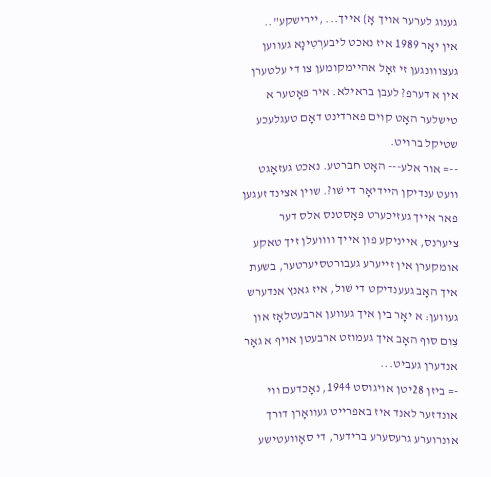גענוג לערער אויך אָ} אייך... ,יירישקע"..
אין יאָר 1989 איז נאכט ליבערְטִינָא געווען געצווונגען זי זאָל אהיימקומען צו די עלטערן אין א דערפ? לעבן בראילא. איר פאָטער א טישלער האָט קוים פארדינט דאָם טעגלעכע שטיקל ברויט.
--= אור אלע--- האָט חברטע. נאכט געזאָגט וועט ענדיקן היידיאָר די שׁו?. שוין אצינד זעגען פאר אייך געזיכערט פּאָסטנס אלס דער ציערנס, אייניקע פון אייך וװועלן זיך טאקע אומקערן אין זייערע געבורטסיערטער, בשעת איך האָב געענדיקט די שׁול, איז גאנץ אנדערש געווען: א יאָר בין איך געווען ארבעטלאָז און צִום סוף האָב איך געמוזט ארבעטן אויף א גאָר אנדערן געביט...
-= ביזן 28יטן אויגוסט 1944, נאָכדעם ווי אונדזער לאנד איז באפרייט געוואָרן דורך אונרוערע גרעסערע ברידער, די סאָוועטישע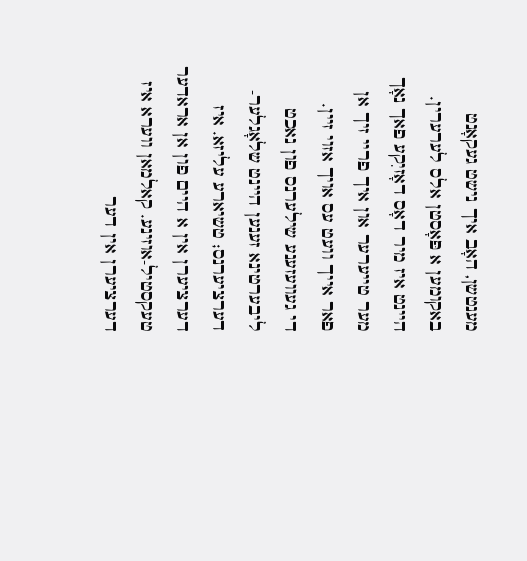מענטשן, האָב איך נישט געקאָנט באקומען א פּאָסטן אלס לערערין. היינט איז מיר דאָס דאָזיִקע פאך נאָך מער טייערער און איך פריי זיך אן פאר אייך וועט עס אויך אזוי זיין.
די געוועזענע שילערנס פון נאכט ליבערטינא זענען היינט שלאָגלער-דערציערנס; טשיארע עליזא. איז דערציערן אין א היים פון אן אראדער טעקסטיל-אוזינע. קאלמאן ווערא איז דערציערן אין דער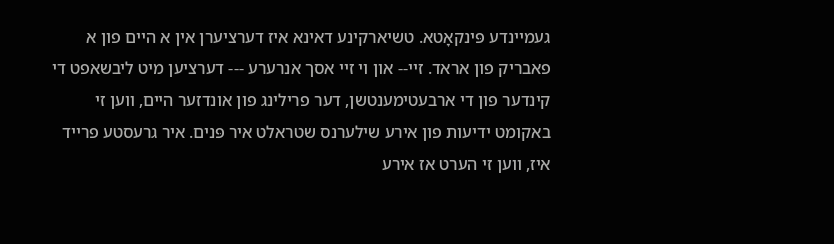געמיינדע פּינקאָטא. טשיארקינע דאינא איז דערציערן אין א היים פון א פאבריק פון אראד. זיי-- און וי זיי אסך אנרערע --- דערציען מיט ליבשאפט די קינדער פון די ארבעטימענטשן, דער פרילינג פון אונדזער היים, װען זי באקומט ידיעות פון אירע שילערנס שטראלט איר פּנים. איר גרעסטע פרייד איז, ווען זי הערט אז אירע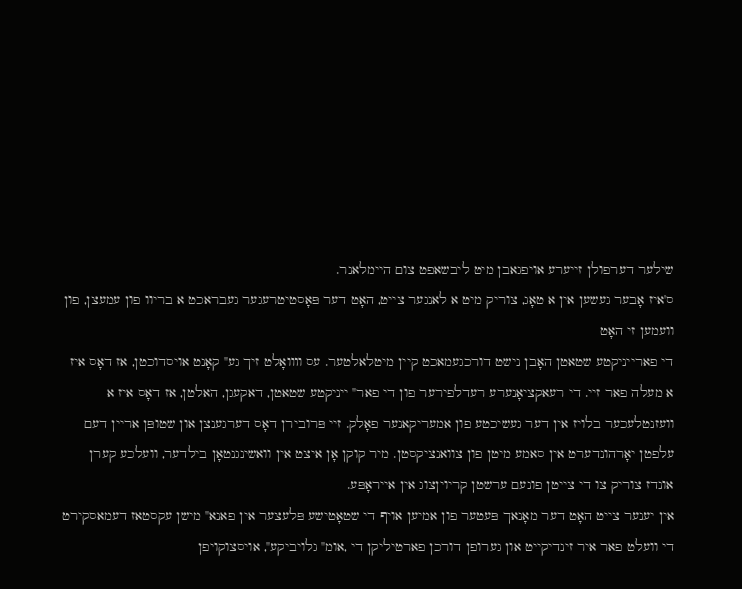שילער דערפולן זייערע אויפגאבן מיט ליבשאפט צום היימלאנר.
ס'איז אָבער געשען אין א טאָג, צוריק מיט א לאנגער צייט, האָט דער פּאָסטיטרעגער געבראכט א בריוו פון עמעצן, פון וועמען זי האָט
די פארייניקטע שטאטן האָבן נישט דורכגעמאכט קיין מיטלאלטער. עס וװואָלט זיך גע" קאָנט אויסדוכטן, אז דאָס איז א מעלה פאר זיי. די רעאקציאָנערע רעדלפירער פון די פאר" ייניקטע שטאטן, דאקעגן, האלטן, אז דאָס איז א וועזנטלעכער בלויז אין דער געשיכטע פון אמעריקאנער פאָלק. זיי פּרובירן דאָס דערגענצן און שטופּן אריין דעם עלפטן יאָרהונדערט אין סאמע מיטן פון צוואנציקסטן. מיר קוקן אָן איצט אין וואשינגנטאָן בילדער, וועלכע קערן אונדז צוריק צו די צייטן פונעם ערשטן קריויןצוג אין אייראָפּע.
אין יענער צייט האָט דער מאָנאך פּעטער פון אמיען אויף די שטאָטישע פּלעצער אין פאנא" מישן עקסטאז דעמאסקירט די וועלט פאר איר זינדיקייט און גערופן דורכן פארטיליקן די ,אומ" גלויביקע", אויסצוקויפן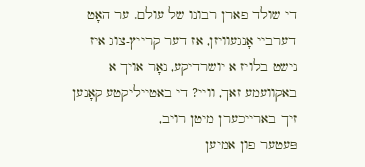די שולד פארן רבונו של עולם. ער האָט דערביי אָנגעוויזן, אז דער קרייץ-צוג איז נישט בלויז א יושרדיקע, נאָר אויך א באקוועמע זאך, וויי? די באטייליקטע קאָנען זיך בארייכערן מיטן רויב,
פּעטער פון אמיען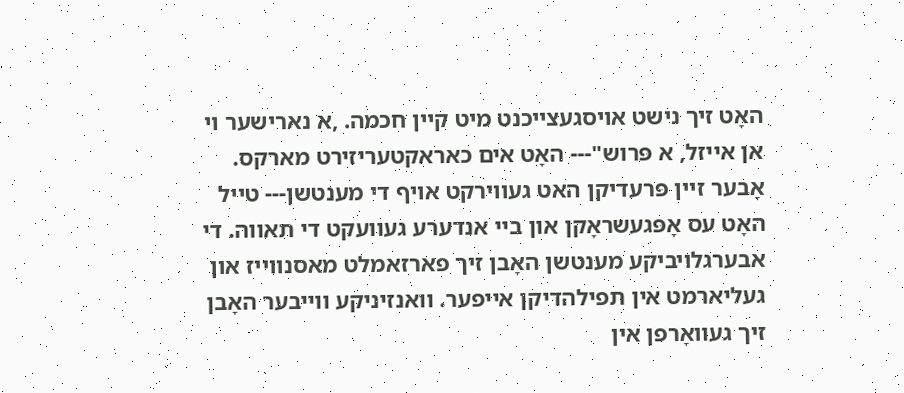האָט זיך נישט אויסגעצייכנט מיט קיין חכמה. ,א נארישער וי אן אייזל, א פּרוש"--- האָט אים כאראקטעריזירט מארקס. אָבער זיין פּרעדיקן האט געווירקט אויף די מענטשן--- טייל האָט עס אָפּגעשראָקן און ביי אנדערע געוועקט די תאווה. די אבערגלויביקע מענטשן האָבן זיך פארזאמלט מאסנווייז און געליארמט אין תפילהדיקן אייפער. וואנזיניקע ווייבער האָבן זיך געװאָרפן אין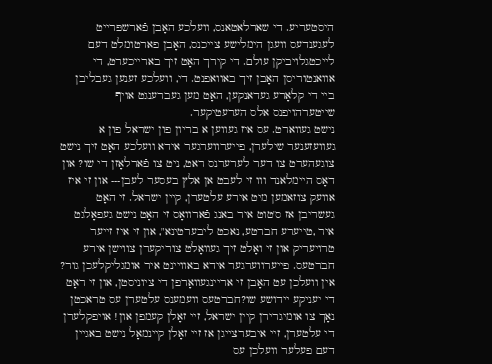היסטעריע. די שארלאטאנס, וועלכע האָבן פֿארשפּרייט לעגענדעס וועגן הימלישע צייכנס, האָבן פארטומלט דעם לייכטגלויביקן עולם. די קירך האָט זיך בארייכערט, די אוואנטוריסן האָבן זיך באוואפנט. די, וועלכע זענען געבליבן ביי די קלאָרע געדאנקען, האָט מען געברענגט אויף שייטערהויפנס אלס הערעטיקער.
נישט געווארט. עס איז געווען א בריון פון ישראל פון א געוועזענער שילערן, פייערווערגער אידא וועלכע האָט זיך נישט צוגעהערט צו דער לערערנס ראט, ניט צו פֿארלאָזן די שו? און דאָס היימלאנד ווו זי לעבט אן אלץ בעסער לעבן--- און זי איז אוועק צוזאמען מיט אירע עלטערן, קיין ישראל. זי האָט געשריבן אז ס'טוט איר באנג פֿארוואָס זי האָט נישט געפאָלגט איר ,טייערע חברטע, נאכט ליבערטינא", און זי איז זייער טרויעריק און זי ואָלט זיך געװאָלט צוריקערן צווישן אירע חברטעס. פייערווערגער אידא באוויינט איר אומגליקלעכן גור? אין וועלכן עט האָבן זי אריינגעוואָרפן די ציוניסטן, און זי ראָט די יעניקע יידושע שו?חברטעס וועמענס עלטערן עס טראכטן נאָך צו אומיגרירן קיין ישראל, זיי זאָלן קעמפן און! אויפקלערן די עלטערן, זיי איבערצייגן אז זיי זאָלן קיינמאָל נישט באגיין דעם פעלער וועלכן עס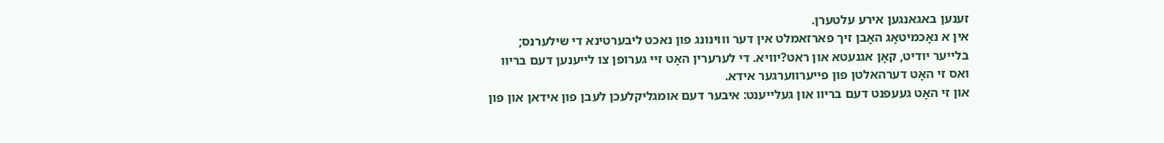זענען באגאנגען אירע עלטערן.
אין א נאָכמיטאָג האָבן זיך פארזאמלט אין דער וווינונג פון נאכט ליבערטינא די שילערנס; בלייער יודיט, קאָן אגנעטא און ראט?יוויא. די לערערין האָט זיי גערופן צו לייענען דעם בריוו ואס זי האָט דערהאלטן פון פייערווערגער אידא.
און זי האָט געעפנט דעם בריוו און געלייענט: איבער דעם אומגליקלעכן לעבן פון אידאן און פון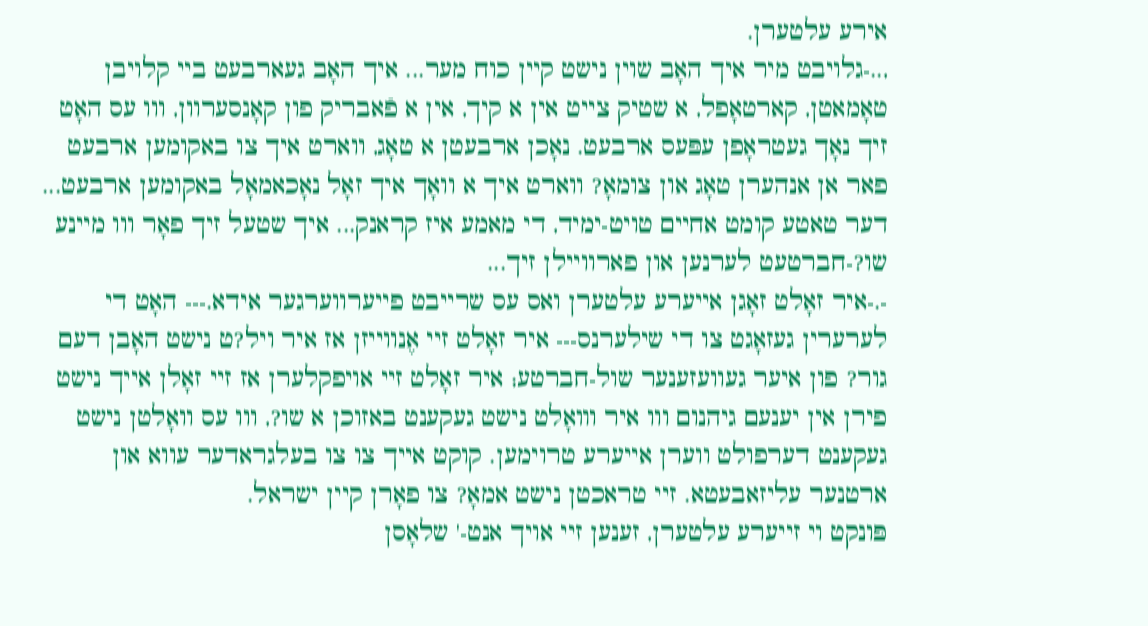אירע עלטערן.
,..-גלויבט מיר איך האָב שוין נישט קיין כוח מער... איך האָב געארבעט ביי קלויבן טאָמאטן, קארטאָפל, א שטיק צייט אין א קיך, אין א פֿאבריק פון קאָנסערוון, ווו עס האָט זיך נאָך געטראָפן עפּעס ארבעט. נאָכן ארבעטן א טאָג, ווארט איך צו באקומען ארבעט פאר אן אנהערן טאָג און צומאָ? ווארט איך א וואָך איך זאָל נאָכאמאָל באקומען ארבעט... דער טאטע קומט אחיים טויט-ימיד, די מאמע איז קראנק... איך שטעל זיך פאָר ווו מיינע שו?-חברטעט לערנען און פארוויילן זיך...
-.-איר זאָלט זאָגן אייערע עלטערן ואס עס שרייבט פייערווערגער אידא.--- האָט די לערערין געזאָגט צו די שילערנס--- איר זאָלט זיי אֶנווייזן אז איר ויל?ט נישט האָבן דעם גור? פון איער געוועזענער שול-חברטע; איר זאָלט זיי אויפקלערן אז זיי זאָלן אייך נישט פירן אין יענעם גיהנום ווו איר וװאָלט נישט געקענט באזוכן א שו?, ווו עס וואָלטן נישט געקענט דערפולט ווערן אייערע טרוימען. קוקט אייך צו צו בעלגראדער עווא און ארטנער עליזאבעטא. זיי טראכטן נישט אמאָ? צו פאָרן קיין ישראל.
פּונקט וי זייערע עלטערן, זענען זיי אויך אנט-' שלאָסן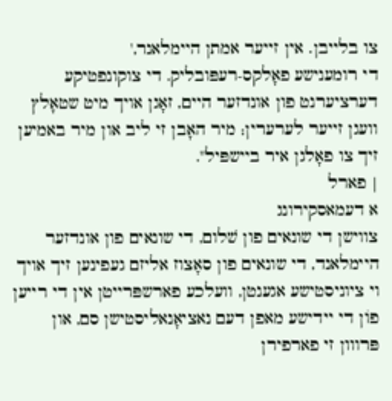צו בלייבן. אין זייער אמתן היימלאנר,'
די רומענישע פאָלקס-רעפּובליק. די צוקונפטיקע דערציערנט פון אונדזער היים, זאָגן אויך מיט שטאָלץ וועגן זייער לערערין; מיר האָבן זי ליב און מיר באמיען זיך צו פאָלגן איר ביישפּיל".
| פארל
א דעמאסקירונג
צווישן די שונאים פון שׁלום, די שונאים פון אונדזער היימלאנד, די שונאים פון סאָצוז אליזם געפינען זיך אויך וי ציוניסטישע אגענטן, וועלכע פארשפּרייטן אין די רייען פוֹן די יידישע מאפן דעם נאציאָנאליסטישן סם, און פּרווון זי פארפירן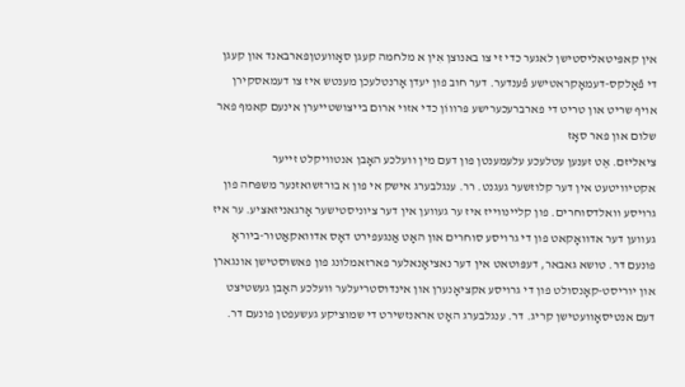אין קאפּיטאליסטישן לאגער כדי זי צו באנוצן אִין א מלחמה קעגן סאָוועטןפארבאנד און קעגן די פֿאָלקס-דעמאָקראטישע פֿענדער. דער חוב פון יעדן אָרנטלעכן מענטש איז צו דעמאסקירן אויף שריט און טריט די פארברעכערישע פּרוווֹן כדי אזוי ארום בייצושטייערן אינעם קאמף פאר שלום און פאר סאָז
ציאליזם. אֶט זענען עטלעכע עלעמענטן פון דעם מין וועלכע האָבן אנטוויקלט זייער אקטיוויטעט אין דער קלוזשער געגנט. רר. ענגלבערג אישק אי פון א בורזשואזנער משפּחה פון גרויסע וואלדסוחרים. פון קליינװייז איז ער געווען אין דער ציוניסטישער אָרגאניזאציע. ער איז געווען דער אדוואָקאט פון די גרויסע סוחרים און האָט אַנגעפירט דאָס אדוואקאַטור-ביוראָ פונעם דר. טושא גאבאר, דעפּוטאט אין דער נאציאָנאלער פארזאמלונג פון פאשוסטישן אונגארן און יוריסט-קאָנסולט פון די גרויסע אקציאָנערן און אינדוסטריעלער וועלכע האָבן געשטיצט דעם אנטיסאָוועטישן קריג. דר. ענגלבערג האָט אראנזשירט די שמוציקע געשעפטן פונעם דר.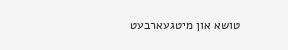טושא און מיטגעארבעט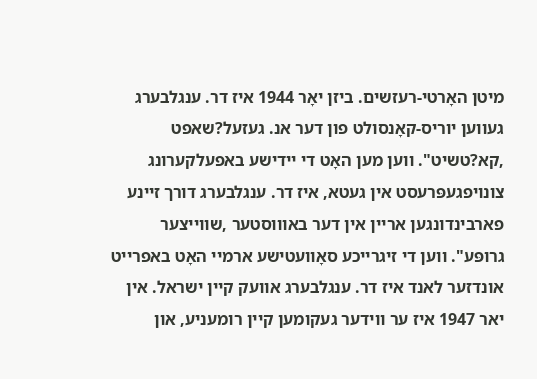מיטן האָרטי-רעזשים. ביזן יאָר 1944 איז דר. ענגלבערג געווען יוריס-קאָנסולט פון דער אנ. געזעל?שאפט ,קא?טשיט". ווען מען האָט די יידישע באפעלקערונג צונויפגעפּרעסט אין געטא, איז דר. ענגלבערג דורך זיינע פארבינדונגען אריין אין דער באוווסטער ,שווייצער גרופּע". ווען די זיגרייכע סאָוועטישע ארמיי האָט באפרייט אונדזער לאנד איז דר. ענגלבערג אוועק קיין ישראל. אין יאר 1947 איז ער ווידער געקומען קיין רומעניע, און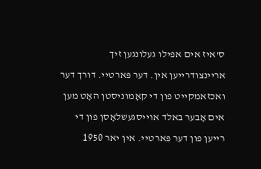ס'איז אים אפילו געלונגען זיך אריינצודרייען אין. דער פּארטיי. דורך דער ואכזאמקייט פון די קאָמוניסטן האָט מען אים אָבער באלד אױיסגעשלאָסן פון די רייען פון דער פּארטיי. אין יאר 1950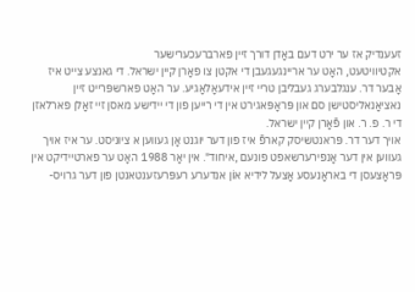זעענדיק אז ער ירט דעם באָדן דורך זיין פארברעכערישער
אקטיוויטעט, האָט ער אריינגעגעבן די אקטן צו פאָרן קיין ישראל. די גאנצע צייט איז אָבער דר. ענגלבערג געבליבן טריי זיין אידעאָלאָגיע. ער האָט פארשפּרייט זיין נאציאָנאליסטישן סם און פּראָפּאגירט אין די רייען פון די יידישע מאסן זיי זאָלן פארלאזן די ר. פ. ר. און פֿאָרן קיין ישראל.
אויך דער דר. פּראנטשיסק קארפֿ איז פון דער יוגנט אָן געווען א ציוניסט. ער איז אויך געווען אין דער אָנפירערשאפט פונעם ,איחוד". אין יאָר 1988 האָט ער פארטיידיקט אין פּראָצעסן די באראָנעסע אָצעל לידיא אוֹן אנדערע רעפּרעזענטאנטן פון דער גרויס-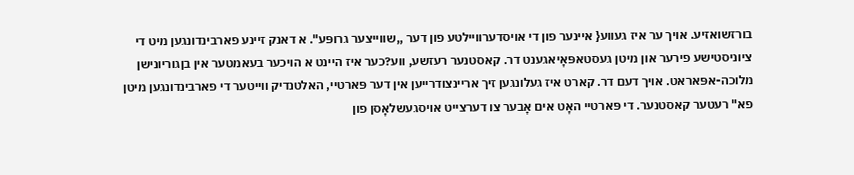בורזשואזיע. אויך ער איז געווע{ איינער פון די אויסדערוויילטע פון דער ,,שווייצער גרופּע". א דאנק זיינע פארבינדונגען מיט די ציוניסטישע פירער און מיטן געסטאפּאָיאגענט דר. קאסטנער רעזשע, ווע?כער איז היינט א הויכער בעאמטער אין בןגוריונישן מלוכה-אפּאראט. אויך דעם דר. קארט איז געלונגען זיך אריינצודרייען אין דער פּארטיי, האלטנדיק ווייטער די פארבינדונגען מיטן פא" רעטער קאסטנער. די פּארטיי האָט אים אָבער צו דערצייט אױסגעשלאָסן פון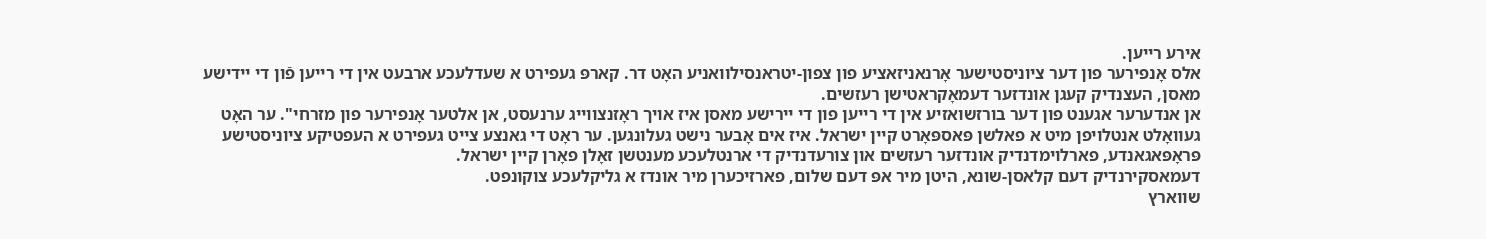אירע רייען.
אלס אָנפירער פון דער ציוניסטישער אָרנאניזאציע פון צפון-יטראנסילוואניע האָט דר. קארפּ געפירט א שעדלעכע ארבעט אין די רייען פֿון די יידישע מאסן, העצנדיק קעגן אונדזער דעמאָקראטישן רעזשים.
אן אנדערער אגענט פון דער בורזשואזיע אין די רייען פון די יירישע מאסן איז אויך ראָזנצווייג ערנעסט, אן אלטער אָנפירער פון מזרחי". ער האָט געוואָלט אנטלויפן מיט א פאלשן פּאספּאָרט קיין ישראל. איז אים אָבער נישט געלונגען. ער ראָט די גאנצע צייט געפירט א העפטיקע ציוניסטישע פּראָפּאגאנדע, פארלוימדנדיק אונדזער רעזשים און צורעדנדיק די ארנטלעכע מענטשן זאָלן פאָרן קיין ישראל.
דעמאסקירנדיק דעם קלאסן-שונא, היטן מיר אפּ דעם שלום, פארזיכערן מיר אונדז א גליקלעכע צוקונפט.
שווארץ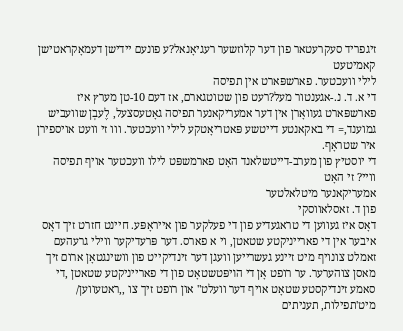זיגפריד סעקרעטאר פון דער קלוזשער רעגיאָנאל?ע פונעם יידישן דעמאָקראטישן קאמיטעט
לילי וועכטער. פארשפּארט אין תפיסה
די א. ד. נ.-אגענטור מעל?רעט פון שטוטגארם, אז דעם 10-טן מערץ איז פארשפּארט געװאָרן אין דער אמעריקאנער תפיסה גאָטעסצעל, לֶעבְן שוועביש גמוענד,= די באקאנטע דייטשע פּאטריאָטקע לילי וועכטער. ווו זי וועט אויספירן איר שטראָף.
די יוסטיץ פון מערב-דייטשלאנד האָט פארמשפּט לילו וועכטער אויף תפיסה וויי? זי האָט
אמעריקאנער מיטלאלטער
פון ד. זאסלאווסקי
דאָס איז געווען די טראגעדיע פון די פעלקער פון אייראָפּע. חיינט חזרט זיך דאָס איבער אין די פארייניקטע שטאטן, וי א פארס. דער פּרעדיקער ווילי גרעהעם זאמלט צונויף מיט זיינע געשרייען וועגן דער זינדיקייט פון וושינגטאָן ארום זיך מאסן צוהערער. ער רופט אָן די הױפּטשטאָט פון די פארייניקטע שטאטן ,די סאמע זינדיקסטע שטאָט אויף דער וועלט" און רופט זיך צו ,,ראטעווען/ מיט'תפילות, תעניתים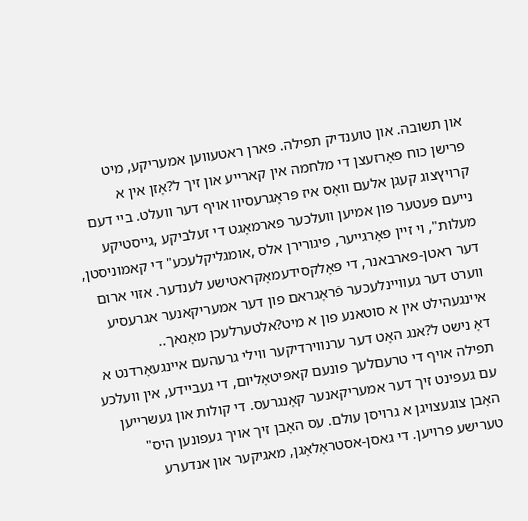און תשובה. און טוענדיק תפילה. פארן ראטעווען אמעריקע, מיט פרישן כוח פאָרזעצן די מלחמה אין קארייע און זיך ל?אָזן אין א קרויץצוג קעגן אלעם װאָס איז פּראָגרעסיוו אויף דער וועלט. ביי דעם נייעם פּעטער פון אמיען וועלכער פארמאָגט די זעלביקע ,גייסטיקע מעלות", וי זיין פאָרגייער, פיגורירן אלס ,אומגליקלעכע" די קאמוניסטן, דער ראטן-פארבאנר, די פאָלקסידעמאָקראטישע לענדער. אזוי ארום ווערט דער געוויינלעכער פֿראָגראם פון דער אמעריקאנער אגרעסיע איינגעהילט אין א סוטאנע פון א מיט?אלטערלעכן מאָנאך..
דאָ נישט ל?אנג האָט דער ערנווירדיקער ווילי גרעהעם איינגעאָרדנט א תפילה אויף די טרעםלעך פונעם קאפּיטאָליום, די געביידע, אין װעלכע עם געפינט זיך דער אמעריקאנער קאָנגרעס. די קולות און געשרייען האָבן צוגעצויגן א גרויסן עולם. עס האָבן זיך אויך געפונען היס" טערישע פרויען. די גאסן-אסטראָלאָגן, מאגיקער און אנדערע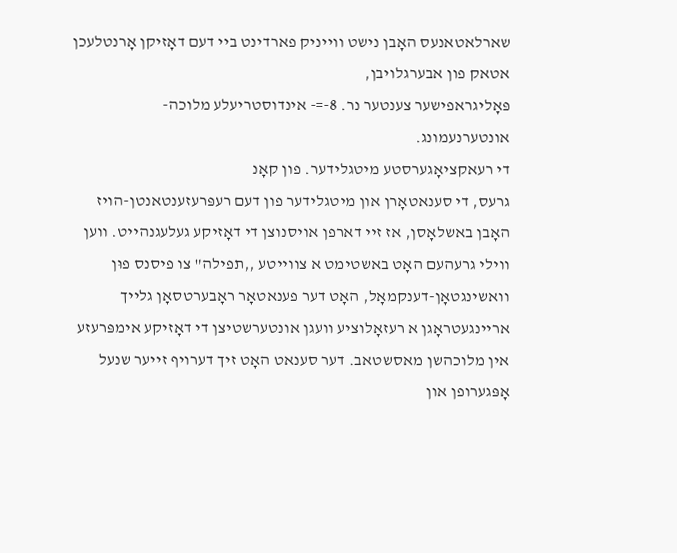שארלאטאנעס האָבן נישט ווייניק פארדינט ביי דעם דאָזיקן אָרנטלעכן אטאק פון אבערגלויבן,
פּאָליגראפישער צענטער נר. 8-=- אינדוסטריעלע מלוכה-אונטערנעמונג.
די רעאקציאָגערסטע מיטגלידער. פון קאָנ
גרעס, די סענאטאָרן און מיטגלידער פון דעם רעפּרעזענטאנטן-הויז האָבן באשלאָסן, אז זיי דארפן אויסנוצן די דאָזיקע געלעגנהייט. ווען ווילי גרעהעם האָט באשטימט א צווייטע ,,תפילה" צו פיסנס פוּן וואשינגטאָן-דענקמאָל, האָט דער פענאטאָר ראָבערטסאָן גלייך אריינגעטראָגן א רעזאָלוציע וועגן אונטערשטיצן די דאָזיקע אימפּרעזע אין מלוכהשן מאסשטאב. דער סענאט האָט זיך דערויף זייער שנעל אָפּגערופן און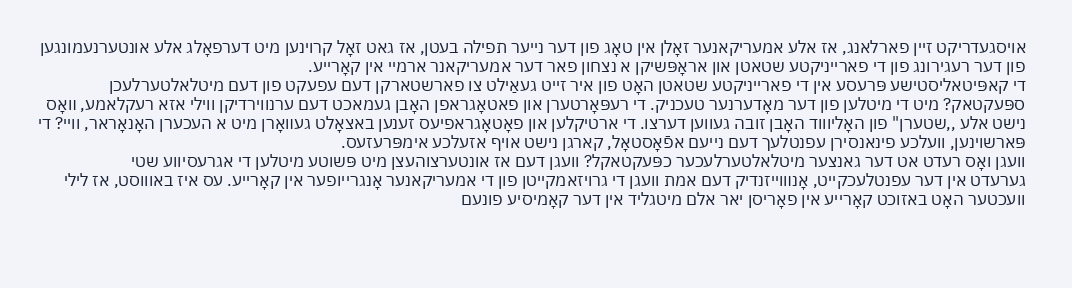אויסגעדריקט זיין פארלאנג, אז אלע אמעריקאנער זאָלן אין טאָג פון דער נייער תפילה בעטן, אז גאט זאָל קרוינען מיט דערפאָלג אלע אונטערנעמונגען פון דער רעגירונג פון די פארייניקטע שטאטן און אראָפּשיקן א נצחון פאר דער אמעריקאנר ארמיי אין קאָרייע.
די קאפּיטאליסטישע פּרעסע אין די פארייניקטע שטאטן האָט פון איר זייט געאַילט צו פארשטארקן דעם עפעקט פון דעם מיטלאלטערלעכן ספּעקטאק? מיט די מיטלען פון דער מאָדערנער טעכניק. די רעפּאָרטערן און פאטאָגראפן האָבן געמאכט דעם ערנווירדיקן ווילי אזא רעקלאמע, װאָס נישט אלע ,,שטערן" פון האָליוווד האָבן זובה געווען דערצו. די ארטיקלען און פאָטאָגראפיעס זענען באצאָלט געװאָרן מיט א העכערן האָנאָראר, וויי? די פּארשוינען, וועלכע פינאנסירן עפנטלעך דעם נייעם אפֿאָסטאָל, קארגן נישט אויף אזעלכע אימפּרעזעס.
וועגן ואָס רעדט אט דער גאנצער מיטלאלטערלעכער כפּעקטאקל? וועגן דעם אז אונטערצוהעצן מיט פּשוטע מיטלען די אגרעסיווע שטי
גערעדט אין דער עפנטלעכקייט, אָנװוייזנדיק דעם אמת וועגן די גרויזאמקייטן פון די אמעריקאנער אָנגרייופער אין קאָרייע. עס איז באוווסט, אז לילי וועכטער האָט באזוכט קאָרייע אין פאָריסן יאר אלם מיטגליד אין דער קאָמיסיע פונעם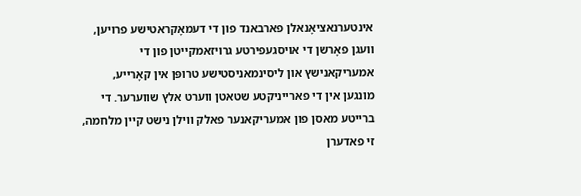אינטערנאציאָנאלן פארבאנד פון די דעמאָקראטישע פרויען, וועגן פאָרשן די אויסגעפירטע גרויזאמקייטן פון די אמעריקאנישץ און ליסינמאניסטישע טרופּן אין קאָרייע,
מונגען אין די פארייניקטע שטאטן ווערט אלץ שווערער. די ברייטע מאסן פון אמעריקאנער פאלק ווילן נישט קיין מלחמה, זי פאדערן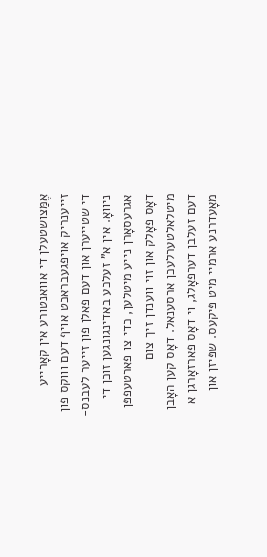אֶמַּצושטעלן די אוואנטורע אין קאָרייע זייענריק אויפגעבראכט אויף דעם וווקס פון די שטייערן און דעם פאלן פון זייער לעבנס-ניוואָ. אין א" זעלכע באדינגונגען זוכן די אגרעסאָרן נייע מיטלען, כדי צו פארטעפפּן דאָס פאָלק און זוי ווענדן זיך צום מיטלאלטערלעכן ארסענאל. דאָס קען האָבן דעם זעלבן דערפאָלג, וי דאָס פארזאָרגן א מאָעדרנע ארמיי מיט פּיקעס. שפּיזן און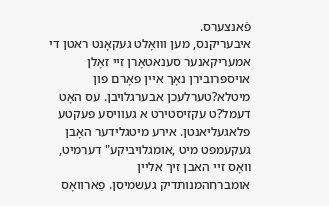פֿאנצערס.
איבעריקנס, מען וװאָלט געקאָנט ראטן די אמעריקאנער סענאטאָרן זיי זאָלן אױספּרובירן נאָך איין פאָרם פון מיטלא?טערלעכן אבערגלויבן. עס האָט דעמל?ט עקזיסטירט א געוויסע פעקטע פלאגעליאנטן. אירע מיטגלידער האָבן געקעמפט מיט ,אומגלויביקע" דערמיט, װאָס זיי האבן זיך אליין אומברחהמנותדיק געשמיסן. פַארוואָס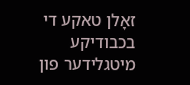זאָלן טאקע די בכבודיקע מיטגלידער פון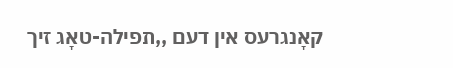קאָנגרעס אין דעם ,,תפילה-טאָג זיך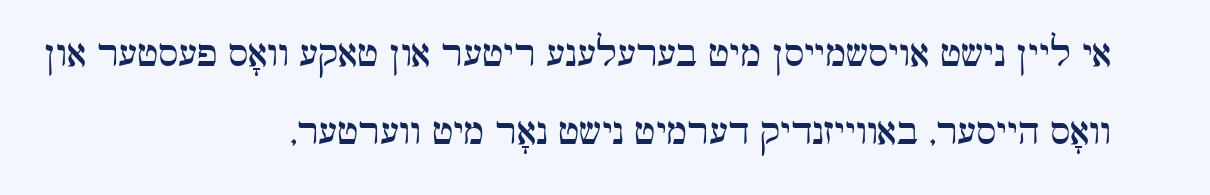אי ליין נישט אויסשמייסן מיט בערעלענע ריטער און טאקע וואָס פעסטער און וואָס הייסער, באווייזנדיק דערמיט נישט נאָר מיט ווערטער,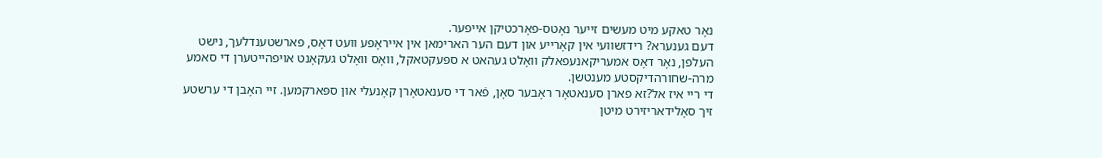נאָר טאקע מיט מעשים זייער נאָטס-פאָרכטיקן אייפער.
דעם גענערא? רידזשוועי אין קאָרייע און דעם הער הארימאן אין אייראָפּע וועט דאָס, פארשטענדלעך, נישט העלפן, נאָר דאָס אמעריקאנעפאלק וואָלט געהאט א ספּעקטאקל, וואָס װאָלט געקאָנט אויפהייטערן די סאמע מרה-שחורהדיקסטע מענטשן.
די ריי איז אל?זא פארן סענאטאָר ראָבער סאָן, פֿאר די סענאטאָרן קאָנעלי און ספּארקמען. זיי האָבן די ערשטע זיך סאָלידאריזירט מיטן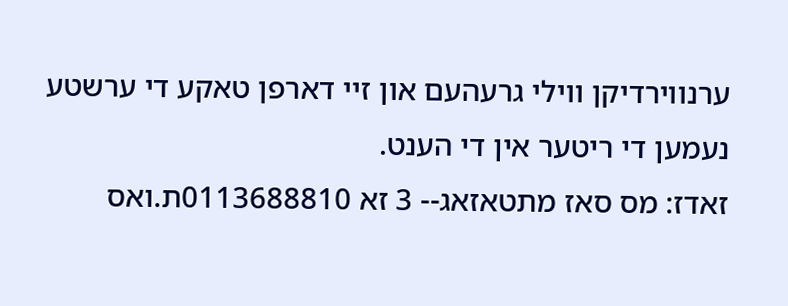ערנווירדיקן ווילי גרעהעם און זיי דארפן טאקע די ערשטע נעמען די ריטער אין די הענט.
זאדז: מס סאז מתטאזאג-- 3 זא 0113688810ת.ואס